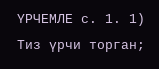ҮРЧЕМЛЕ с. 1. 1) Тиз үрчи торган;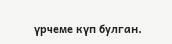үрчеме күп булган.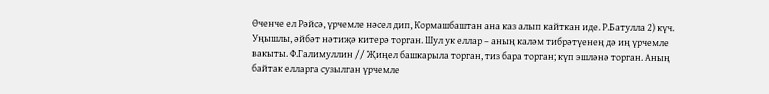Өченче ел Рәйсә, үрчемле нәсел дип, Кормашбаштан ана каз алып кайткан иде. Р.Батулла 2) күч. Уңышлы, әйбәт нәтиҗә китерә торган. Шул ук еллар – аның каләм тибрәтүенең дә иң үрчемле вакыты. Ф.Галимуллин // Җиңел башкарыла торган, тиз бара торган; күп эшләнә торган. Аның байтак елларга сузылган үрчемле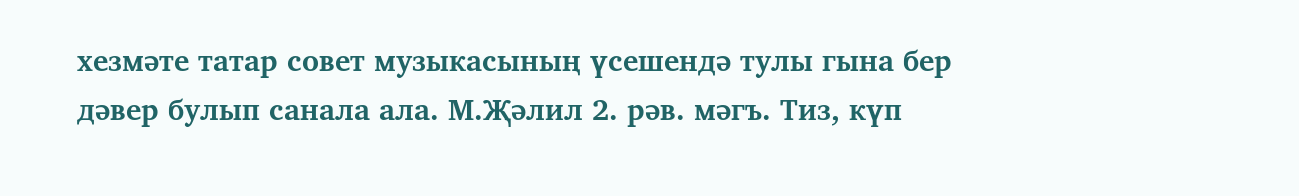хезмәте татар совет музыкасының үсешендә тулы гына бер дәвер булып санала ала. М.Җәлил 2. рәв. мәгъ. Тиз, күп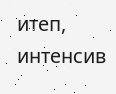итеп, интенсив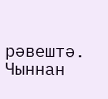рәвештә. Чыннан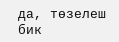да, төзелеш бик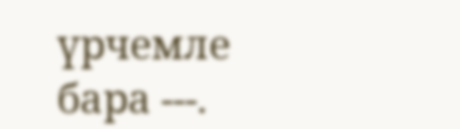үрчемле бара ---.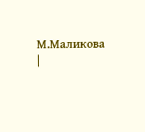М.Маликова |